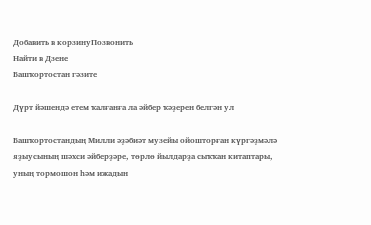Добавить в корзинуПозвонить
Найти в Дзене
Башҡортостан гәзите

Дүрт йәшендә етем ҡалғанға ла әйбер ҡәҙерен белгән ул

Башҡортостандың Милли әҙәбиәт музейы ойошторған күргәҙмәлә яҙыусының шәхси әйберҙәре, төрлө йылдарҙа сыҡҡан китаптары, уның тормошон һәм ижадын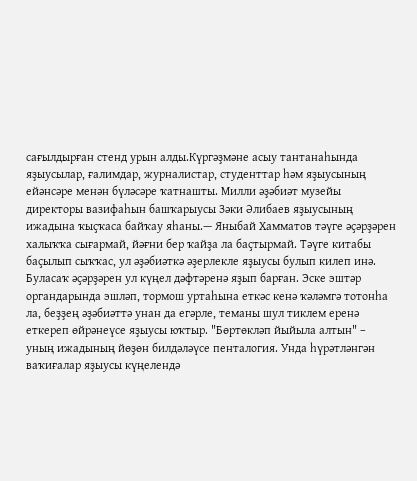сағылдырған стенд урын алды.Күргәҙмәне асыу тантанаһында яҙыусылар, ғалимдар, журналистар, студенттар һәм яҙыусының ейәнсәре менән бүләсәре ҡатнашты. Милли әҙәбиәт музейы директоры вазифаһын башҡарыусы Зәки Әлибаев яҙыусының ижадына ҡыҫҡаса байҡау яһаны.— Яныбай Хамматов тәүге әҫәрҙәрен халыҡҡа сығармай, йәғни бер ҡайҙа ла баҫтырмай. Тәүге китабы баҫылып сыҡҡас, ул әҙәбиәткә әҙерлекле яҙыусы булып килеп инә. Буласаҡ әҫәрҙәрен ул күңел дәфтәренә яҙып барған. Эске эштәр органдарында эшләп, тормош уртаһына еткәс кенә ҡәләмгә тотонһа ла, беҙҙең әҙәбиәттә унан да егәрле, теманы шул тиклем еренә еткереп өйрәнеүсе яҙыусы юҡтыр. "Бөртөкләп йыйыла алтын" – уның ижадының йөҙөн билдәләүсе пенталогия. Унда һүрәтләнгән ваҡиғалар яҙыусы күңелендә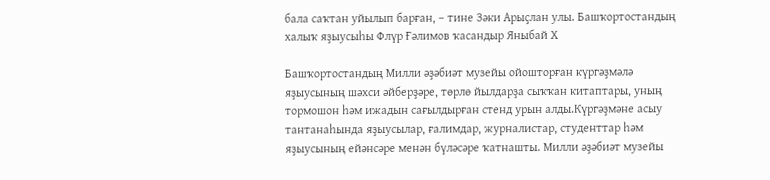бала саҡтан уйылып барған, – тине Зәки Арыҫлан улы. Башҡортостандың халыҡ яҙыусыһы Флүр Ғәлимов ҡасандыр Яныбай Х

Башҡортостандың Милли әҙәбиәт музейы ойошторған күргәҙмәлә яҙыусының шәхси әйберҙәре, төрлө йылдарҙа сыҡҡан китаптары, уның тормошон һәм ижадын сағылдырған стенд урын алды.Күргәҙмәне асыу тантанаһында яҙыусылар, ғалимдар, журналистар, студенттар һәм яҙыусының ейәнсәре менән бүләсәре ҡатнашты. Милли әҙәбиәт музейы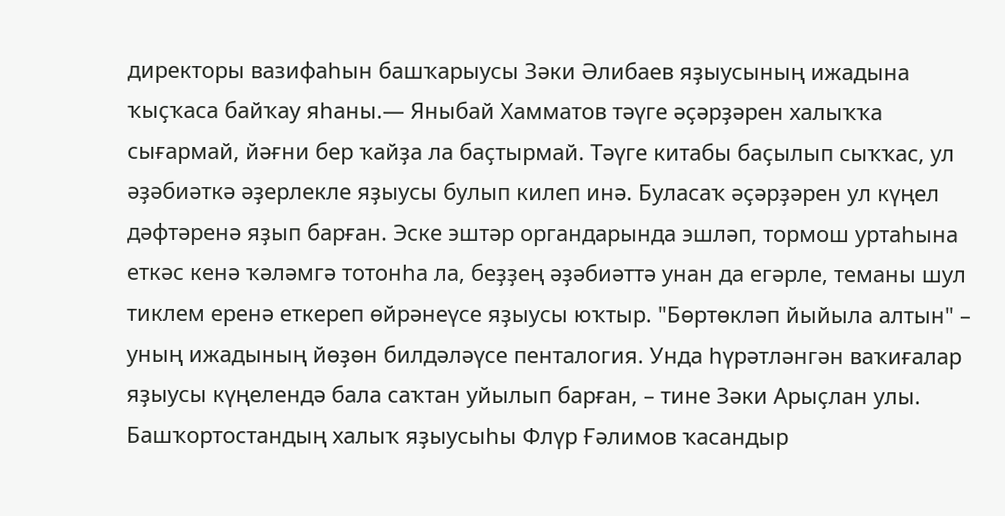директоры вазифаһын башҡарыусы Зәки Әлибаев яҙыусының ижадына ҡыҫҡаса байҡау яһаны.— Яныбай Хамматов тәүге әҫәрҙәрен халыҡҡа сығармай, йәғни бер ҡайҙа ла баҫтырмай. Тәүге китабы баҫылып сыҡҡас, ул әҙәбиәткә әҙерлекле яҙыусы булып килеп инә. Буласаҡ әҫәрҙәрен ул күңел дәфтәренә яҙып барған. Эске эштәр органдарында эшләп, тормош уртаһына еткәс кенә ҡәләмгә тотонһа ла, беҙҙең әҙәбиәттә унан да егәрле, теманы шул тиклем еренә еткереп өйрәнеүсе яҙыусы юҡтыр. "Бөртөкләп йыйыла алтын" – уның ижадының йөҙөн билдәләүсе пенталогия. Унда һүрәтләнгән ваҡиғалар яҙыусы күңелендә бала саҡтан уйылып барған, – тине Зәки Арыҫлан улы. Башҡортостандың халыҡ яҙыусыһы Флүр Ғәлимов ҡасандыр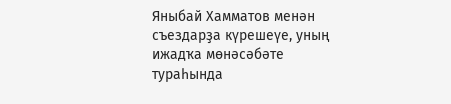Яныбай Хамматов менән съездарҙа күрешеүе, уның ижадҡа мөнәсәбәте тураһында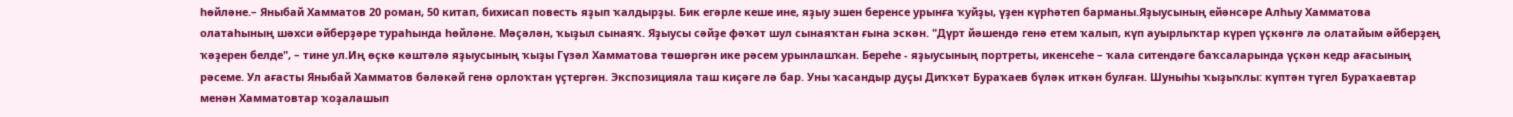һөйләне.– Яныбай Хамматов 20 роман, 50 китап, бихисап повесть яҙып ҡалдырҙы. Бик егәрле кеше ине, яҙыу эшен беренсе урынға ҡуйҙы, үҙен күрһәтеп барманы.Яҙыусының ейәнсәре Алһыу Хамматова олатаһының шәхси әйберҙәре тураһында һөйләне. Мәҫәлән, ҡыҙыл сынаяҡ. Яҙыусы сәйҙе фәҡәт шул сынаяҡтан ғына эскән. "Дүрт йәшендә генә етем ҡалып, күп ауырлыҡтар күреп үҫкәнгә лә олатайым әйберҙең ҡәҙерен белде", – тине ул.Иң өҫкө кәштәлә яҙыусының ҡыҙы Гүзәл Хамматова төшөргән ике рәсем урынлашҡан. Береһе - яҙыусының портреты, икенсеһе – ҡала ситендәге баҡсаларында үҫкән кедр ағасының рәсеме. Ул ағасты Яныбай Хамматов бәләкәй генә орлоҡтан үҫтергән. Экспозицияла таш киҫәге лә бар. Уны ҡасандыр дуҫы Диҡҡәт Бураҡаев бүләк иткән булған. Шуныһы ҡыҙыҡлы: күптән түгел Бураҡаевтар менән Хамматовтар ҡоҙалашып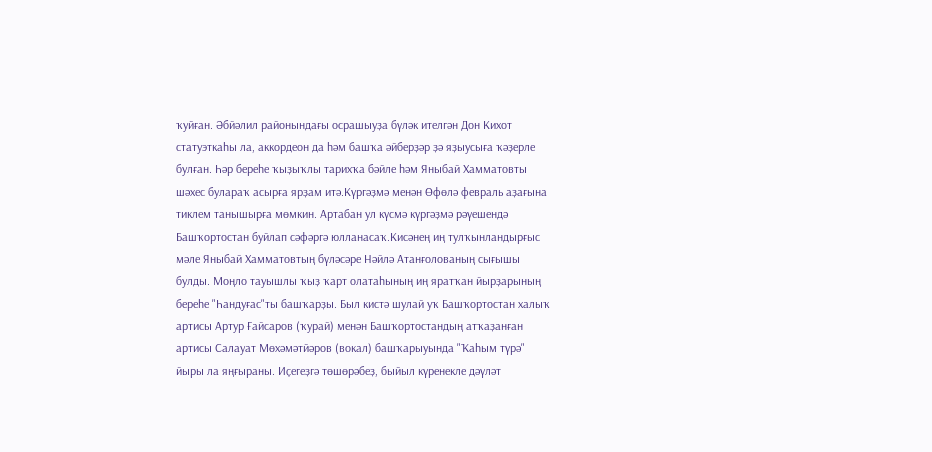ҡуйған. Әбйәлил районындағы осрашыуҙа бүләк ителгән Дон Кихот статуэткаһы ла, аккордеон да һәм башҡа әйберҙәр ҙә яҙыусыға ҡәҙерле булған. Һәр береһе ҡыҙыҡлы тарихҡа бәйле һәм Яныбай Хамматовты шәхес булараҡ асырға ярҙам итә.Күргәҙмә менән Өфөлә февраль аҙағына тиклем танышырға мөмкин. Артабан ул күсмә күргәҙмә рәүешендә Башҡортостан буйлап сәфәргә юлланасаҡ.Кисәнең иң тулҡынландырғыс мәле Яныбай Хамматовтың бүләсәре Нәйлә Атанғолованың сығышы булды. Моңло тауышлы ҡыҙ ҡарт олатаһының иң яратҡан йырҙарының береһе "Һандуғас"ты башҡарҙы. Был кистә шулай уҡ Башҡортостан халыҡ артисы Артур Ғайсаров (ҡурай) менән Башҡортостандың атҡаҙанған артисы Салауат Мөхәмәтйәров (вокал) башҡарыуында "Ҡаһым түрә" йыры ла яңғыраны. Иҫегеҙгә төшөрәбеҙ, быйыл күренекле дәүләт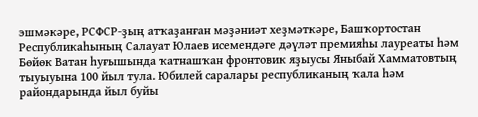эшмәкәре, РСФСР-ҙың атҡаҙанған мәҙәниәт хеҙмәткәре, Башҡортостан Республикаһының Салауат Юлаев исемендәге дәүләт премияһы лауреаты һәм Бөйөк Ватан һуғышында ҡатнашҡан фронтовик яҙыусы Яныбай Хамматовтың тыуыуына 100 йыл тула. Юбилей саралары республиканың ҡала һәм райондарында йыл буйы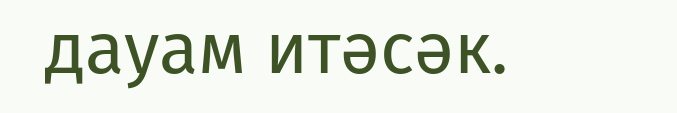дауам итәсәк.